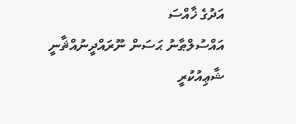އަދުގެ ޚާއްސަ
އައްސުލްޠާނު ޙަސަން ނޫރައްދީނުއްޘާނީ
ޝާޢިއުކުރީ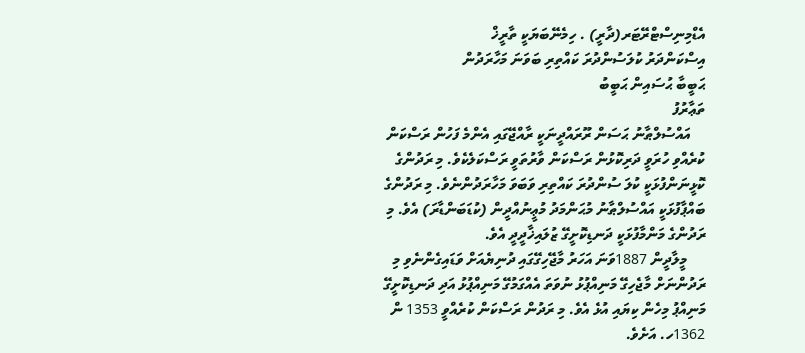އެޑްމިނިސްޓްރޭޓަރ(ދާރީ) . ހިމެނޭބަޔަކީ ތާރީޚް
އިސްކަންދަރު ކުލަސުންދުރަ ކައްތިރި ބަވަނަ މަހާރަދުން
ޙަބީބާ ޙުސައިން ޙަބީބު
ތަޢާރުފު
    އައްސުލްޠާނު ޙަސަން ރޫރައްދީނަކީ ރާއްޖޭގައި އެންމެ ފަހުން ރަސްކަން ކުރެއްވި ހުރަވީ ދަރިކޮޅުން ރަސްކަން ވާރުތަވީ ރަސްކަލެކެވެ. މި ރަދުންގެ ކޮޅީނަންފުޅަކީ ކުލަ ސުންދުރަ ކައްތިރި ވަބަވަ މަހާރަދުންނެވެ. މި ރަދުންގެ ބައްޕާފުޅަކީ އައްސުލްޠާނު މުޙަންމަދު މުޢީނުއްދީން (ކުޑަބަންޑާރަ) އެވެ. މި ރަދުންގެ މަންމާފުޅަކީ ދަނޑިކޮށީގޭ ޒުލައިޚާދީދީ އެވެ.
     މީލާދީން 1887ވަނަ އަހަރު މާޖޭހިގޭގައި ދުނިޔެއަށް ވަޑައިގެންނެވި މި ރަދުންނަށް މާޖެހިގޭ މަނިއްޕުޅު ނުވަތަ އެއްގަމުގޭ މަނިއްޕުޅު އަދި ދަނޑިކޮށީގޭ މަނިއްޕު މިހެން ކިޔައި އުޅެ އެވެ. މި ރަދުން ރަސްކަން ކުރެއްވީ 1353 ން 1362ހ. އަށެވެ.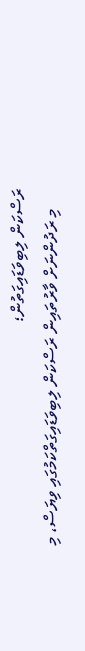ރަސްކަން ލިބިވަޑައިގަތުން؛
     މި ރަދުންނަށް ވާރުތައިން ރަސްކަން ލިބިވަޑައިގަތްކަމުގައި ވިޔަސް، މި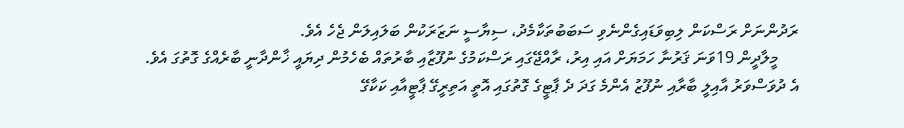ރަދުންނަށް ރަސްކަން ލިބިވަޑައިގެންނެވި ސަބަބުތަކާމެދު، ސިޔާސީ ނަޒަރަކުން ބަލައިލަން ޖެހެ އެވެ.
     މީލާދީން 19ވަނަ ޤަރުނާ ހަމަޔަށް އައި އިރު، ރާއްޖޭގައި ރަސްކަމުގެ ނުފޫޒާއި ބާރުތައް ބެހެމުން ދިޔައީ ޚާންދާނީ ބާރެއްގެ ގޮތުގަ އެވެ.  އެ ދުވަސްވަރު އާއިލީ ބާރާއި ނުފޫޒު އެންމެ ގަދަ ދެ ޕާޓީގެ ގޮތުގައި އޮތީ އަތިރީގޭ ޕާޓީއާއި ކަކާގޭ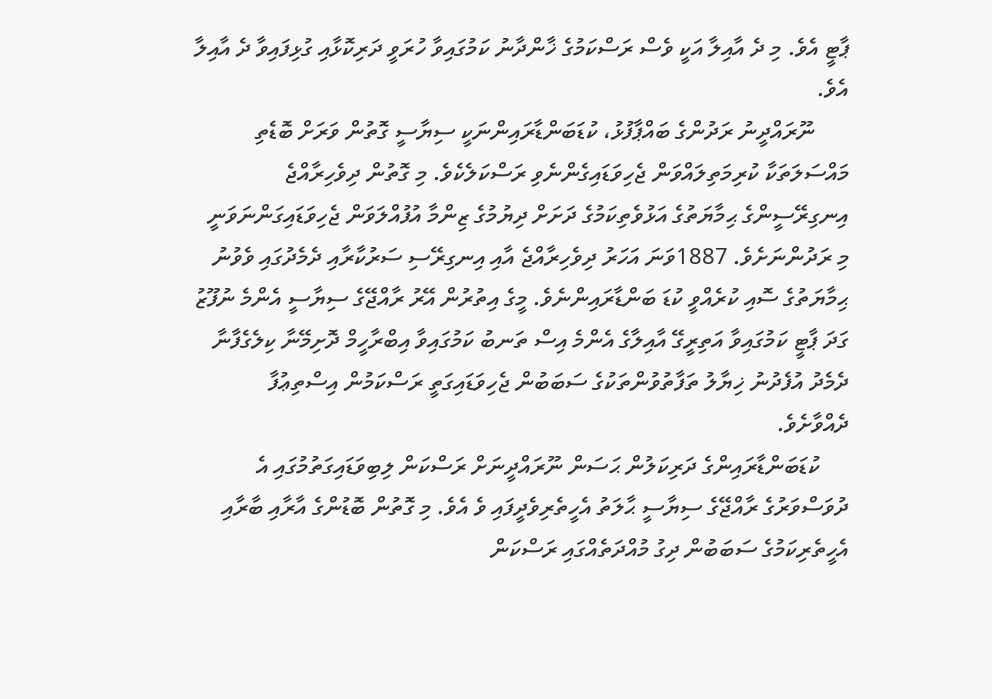ޕާޓީ އެވެ. މި ދެ އާއިލާ އަކީ ވެސް ރަސްކަމުގެ ޚާންދާނު ކަމުގައިވާ ހުރަވީ ދަރިކޮޅާއި ގުޅިފައިވާ ދެ އާއިލާ އެވެ.
      ނޫރައްދީނު ރަދުންގެ ބައްޕާފުޅު، ކުޑަބަންޑާރައިންނަކީ ސިޔާސީ ގޮތުން ވަރަށް ބޮޑެތި މައްސަލަތަކާ ކުރިމަތިލައްވަން ޖެހިވަޑައިގެންނެވި ރަސްކަލެކެވެ. މި ގޮތުން ދިވެހިރާއްޖެ އިނގިރޭސީންގެ ޙިމާޔަތުގެ އަޅުވެތިކަމުގެ ދަށަށް ދިޔުމުގެ ޒިންމާ އުފުއްލަވަން ޖެހިވަޑައިގަންނަވަނީ މި ރަދުންނަށެވެ. 1887ވަނަ އަހަރު ދިވެހިރާއްޖެ އާއި އިނގިރޭސި ސަރުކާރާއި ދެމެދުގައި ވެވުނު ޙިމާޔަތުގެ ސޮއި ކުރެއްވީ ކުޑަ ބަންޑާރައިންނެވެ. މީގެ އިތުރުން އޭރު ރާއްޖޭގެ ސިޔާސީ އެންމެ ނުފޫޒު ގަދަ ޕާޓީ ކަމުގައިވާ އަތިރީގޭ އާއިލާގެ އެންމެ އިސް ތަނބު ކަމުގައިވާ އިބްރާހީމް ދޮށިމޭނާ ކިލެގެފާނާ ދެމެދު އުފެދުނު ޚިޔާލު ތަފާތުވުންތަކުގެ ސަބަބުން ޖެހިވަޑައިގަތީ ރަސްކަމުން އިސްތިޢުފާ ދެއްވާށެވެ.
     ކުޑަބަންޑާރައިންގެ ދަރިކަލުން ޙަސަން ނޫރައްދީނަށް ރަސްކަން ލިބިވަޑައިގަތުމުގައި އެ ދުވަސްވަރުގެ ރާއްޖޭގެ ސިޔާސީ ޙާލަތު އެހީތެރިވެދީފައި ވެ އެވެ. މި ގޮތުން ބޮޑުންގެ އާރާއި ބާރާއި އެހީތެރިކަމުގެ ސަބަބުން ދިގު މުއްދަތެއްގައި ރަސްކަން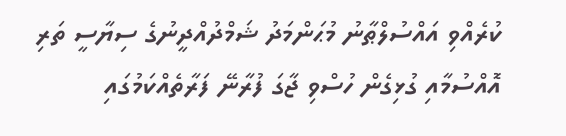ކުރެއްވި އައްސުލްޠާނު މުޙަންމަދު ޝަމްދުއްދީނުގެ ސިޔާސީ ތަރި އޮއްސުމާއި ގުޅިގެން ހުސްވި ޖާގަ ފުރާނޭ ފަރާތެއްކަމުގައި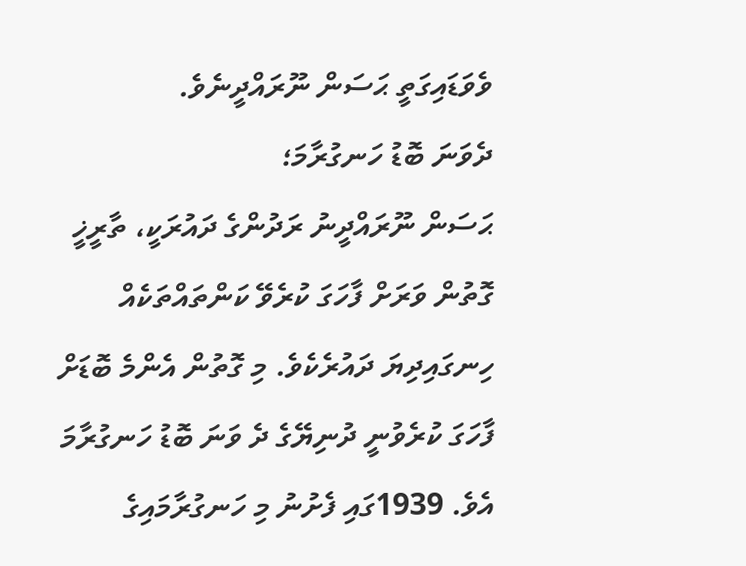ވެވަޑައިގަތީ ޙަސަން ނޫރައްދީނެވެ.
ދެވަނަ ބޮޑު ހަނގުރާމަ؛
ޙަސަން ނޫރައްދީނު ރަދުންގެ ދައުރަކީ، ތާރީޚީ ގޮތުން ވަރަށް ފާހަގަ ކުރެވޭ ކަންތައްތަކެއް ހިނގައިދިޔަ ދައުރެކެވެ. މި ގޮތުން އެންމެ ބޮޑަށް ފާހަގަ ކުރެވުނީ ދުނިޔޭގެ ދެ ވަނަ ބޮޑު ހަނގުރާމަ އެވެ. 1939ގައި ފެށުނު މި ހަނގުރާމައިގެ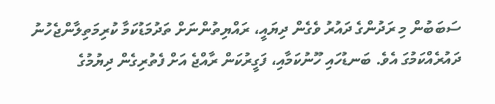ސަބަބުން މި ރަދުންގެ ދައުރު ވެގެން ދިޔައީ، ރައްޔިތުންނަށް ތަދުމަޑުކަމާ ކުރިމަތިލާންޖެހުނު ދައުރެއްކަމުގަ އެވެ. ބަނޑުހައި ހޫނުކަމާއި، ފަގީރުކަން ރާއްޖެ އަށް ފެތުރިގެން ދިޔުމުގެ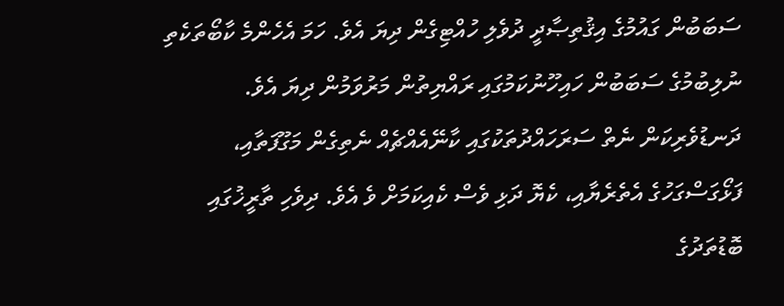ސަބަބުން ގައުމުގެ އިޤުތިޞާދީ ދުވެލި ހުއްޓިގެން ދިޔަ އެވެ. ހަމަ އެހެންމެ ކާބޯތަކެތި ނުލިބުމުގެ ސަބަބުން ހައިހޫނުކަމުގައި ރައްޔިތުން މަރުވަމުން ދިޔަ އެވެ. ދަނޑުވެރިކަން ނެތް ސަރަހައްދުތަކުގައި ކާނޭއެއްޗެއް ނެތިގެން މަގޫފަތާއި، ފަޅޯގަސްގަހުގެ އެތެރެޔާއި، ކެޔޮ ދަޅި ވެސް ކެއިކަމަށް ވެ އެވެ. ދިވެހި ތާރީޚުގައި ބޮޑުތަދުގެ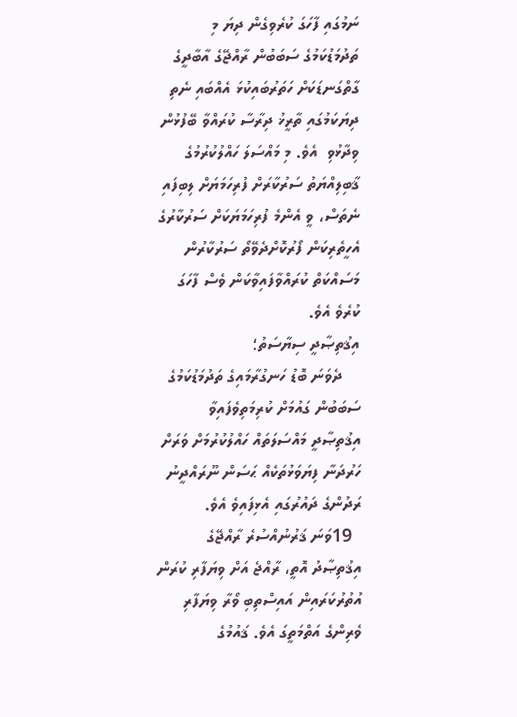ނަމުގައި ފާހަގަ ކުރެވިގެން ދިޔަ މި ތަދުމަޑުކަމުގެ ސަބަބުން ރާއްޖޭގެ އާބާދީގެ ގާތްގަނޑަކަށް ހަތަރުބައިކުޅަ އެއްބައި ނެތި ދިޔަކަމުގައި ތާރީޚު ދިރާސާ ކުރައްވާ ބޭފުޅުން ވިދާޅުވި  އެވެ. މި މައްސަލަ ހައްލުކުރުމުގެ ޤާބިލިއްޔަތު ސަރުކާރަށް ފުރިހަމަޔަށް ލިބިފައި ނެތަސް، ވީ އެންމެ ފުރިހަމަޔަކަށް ސަރުކާރުގެ އެހީތެރިކަން ފޯރުކޮށްދެވޭތޯ ސަރުކާރުން މަސައްކަތް ކުރައްވާފައިވާކަން ވެސް ފާހަގަ ކުރެވެ އެވެ.
އިޤުތިޞާދީ ސިޔާސަތު؛
    ދެވަނަ ބޮޑު ހަނގުރާމައިގެ ތަދުމަޑުކަމުގެ ސަބަބުން ގައުމަށް ކުރިމަތިވެފައިވާ އިޤުތިޞާދީ މައްސަލަތައް ހައްލުކުރުމަށް ވަރަށް ހަރުދަނާ ފިޔަވަޅުތަކެއް ޙަސަން ނޫރައްދީނު ރަދުންގެ ދައުރުގައި އެޅިފައިވެ އެވެ.
  19ވަނަ ޤަރުނުއްސުރެ ރާއްޖޭގެ އިޤުތިޞާދު އޮތީ، ރާއްޖެ އަށް ވިޔަފާރި ކުރަން އުތުރުކަރައިން އައިސްތިބި ވޯރާ ވިޔަފާރި ވެރިންގެ އަތްމަތީގަ އެވެ. ޤައުމުގެ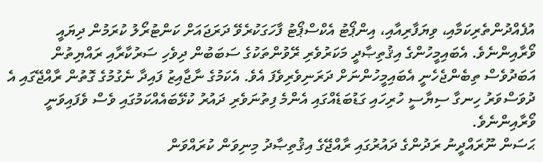އުފެއްދުންތެރިކަމާއި، ވިޔަފާރިއާއި، އިންޕޯޓު އެކްސްޕޯޓު ފާހަގަކުރެވޭ ދަރަޖައަށް ކަންޓުރޯލު ކުރަމުން ދިޔައީ ވޯރާއިންނެވެ. އެބައިމީހުންގެ އިޤުތިޞާދީ މަކަރުވެރި ރޭވުންތަކުގެ ސަބަބުން ދިވެހި ސަރުކާރާއި ރައްޔިތުން އަބަދުވެސް ތިބެންޖެހެނީ އެބައިމީހުންނަށް ދަރަނިވެރިވެފަ އެވެ. އެކަމުގެ ނާޖާއިޒު ފައިދާ ނެގުމުގެ ގޮތުން ރާއްޖޭގައި އެ ދުވަސްވަރު ހިނގާ ސިޔާސީ ހުރިހައި ގަޑުބަޑެއްގައި އެންމެ ފިތުނަވެރި ދައުރު ކުޅޭބައެއްކަމުގައި ވެސް ވެފައިވަނީ ވޯރާއިންނެވެ.
ޙަސަން ނޫރައްދީނު ރަދުންގެ ދައުރުގައި ރާއްޖޭގެ އިޤުތިޞާދު މިނިވަން ކުރައްވަން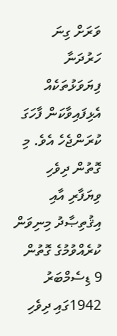ވަރަށް ގިނަ ހަރުދަނާ ފިޔަވަޅުތަކެއް އެޅިފައިވާކަން ފާހަގަ ކުރަންޖެހެ އެވެ. މި ގޮތުން ދިވެހި ވިޔަފާރި އާއި އިޤުތިޞާދު މިނިވަން ކުރެއްވުމުގެ ގޮތުން 9 ޑިސެމްބަރު 1942ގައި ދިވެހި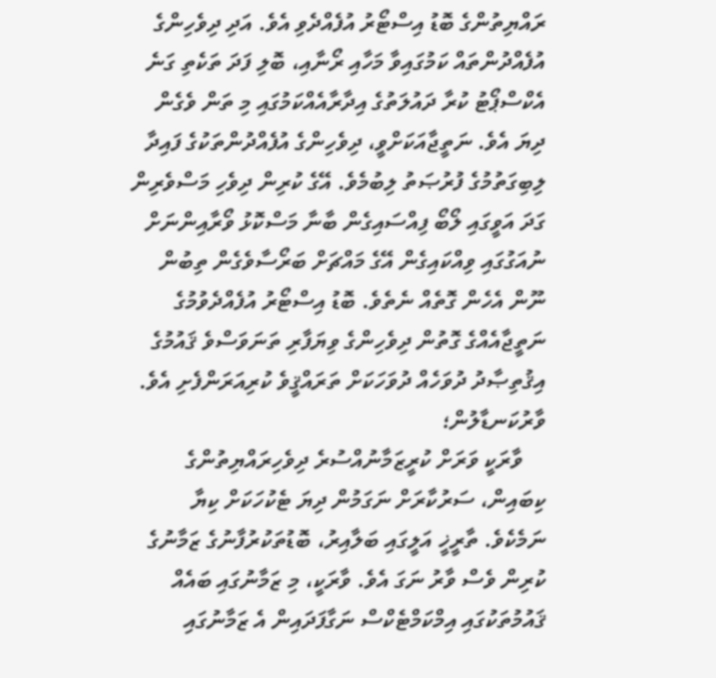ރައްޔިތުންގެ ބޮޑު އިސްޓޯރު އުފެއްދެވި އެވެ. އަދި ދިވެހިންގެ އުފެއްދުންތައް ކަމުގައިވާ މަހާއި ރޯނާއި، ބޮލި ފަދަ ތަކެތި ގަނެ އެކްސްޕޯޓު ކުރާ ދައުލަތުގެ އިދާރާއެއްކަމުގައި މި ތަން ވެގެން ދިޔަ އެވެ. ނަތީޖާއަކަށްވީ، ދިވެހިންގެ އުފެއްދުންތަކުގެ ފައިދާ ލިބިގަތުމުގެ ފުރުޞަތު ލިބުމެވެ. އޭގެ ކުރިން ދިވެހި މަސްވެރިން ގަދަ އަވީގައި ލޯބޯ ފިއްސައިގެން ބާނާ މަސްކޮޅު ވޯރާއިންނަށް ނުއަގުގައި ވިއްކައިގެން އޭގެ މައްޗަށް ބަރޯސާވެގެން ތިބުން ނޫން އެހެން ގޮތެއް ނެތެވެ. ބޮޑު އިސްޓޯރު އުފެއްދެވުމުގެ ނަތީޖާއެއްގެ ގޮތުން ދިވެހިންގެ ވިޔަފާރި ތަނަވަސްވެ ޤައުމުގެ އިޤުތިޞާދު ދުވަހެއް ދުވަހަކަށް ތަރައްޤީވެ ކުރިއަރަންފެށި އެވެ.
ވާރުކަނޑާލުން؛
    ވާރަކީ ވަރަށް ކުރީޒަމާނުއްސުރެ ދިވެހިރައްޔިތުންގެ ކިބައިން، ސަރުކާރަށް ނަގަމުން ދިޔަ ޓެކުހަކަށް ކިޔާ ނަމެކެވެ. ތާރީޚީ އަލީގައި ބަލާއިރު، ބޮޑުތަކުރުފާނުގެ ޒަމާނުގެ ކުރިން ވެސް ވާރު ނަގަ އެވެ. ވާރަކީ، މި ޒަމާނުގައި ބައެއް ޤައުމުތަކުގައި އިމްކަމްޓެކްސް ނަގާފަދައިން އެ ޒަމާނުގައި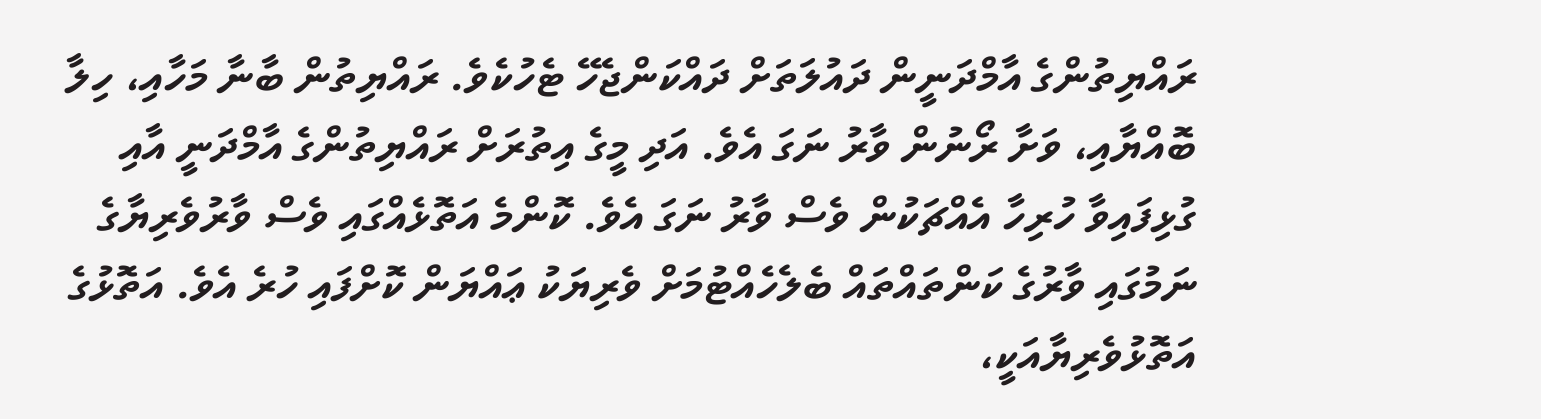ރައްޔިތުންގެ އާމްދަނީން ދައުލަތަށް ދައްކަންޖެހޭ ޓެހުކެވެ. ރައްޔިތުން ބާނާ މަހާއި، ހިލާ ބޮއްޔާއި، ވަށާ ރޯނުން ވާރު ނަގަ އެވެ. އަދި މީގެ އިތުރަށް ރައްޔިތުންގެ އާމްދަނީ އާއި ގުޅިފައިވާ ހުރިހާ އެއްޗަކުން ވެސް ވާރު ނަގަ އެވެ. ކޮންމެ އަތޮޅެއްގައި ވެސް ވާރުވެރިޔާގެ ނަމުގައި ވާރުގެ ކަންތައްތައް ބެލެހެއްޓުމަށް ވެރިޔަކު ޢައްޔަން ކޮށްފައި ހުރެ އެވެ. އަތޮޅުގެ އަތޮޅުވެރިޔާއަކީ،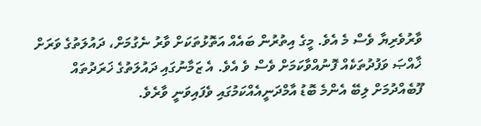ވާރުވެރިޔާ ވެސް މެ އެވެ. މީގެ އިތުރުން ބައެއް އަތޮޅުތަކަށް ވާރު ނެގުމަށް، ދައުލަތުގެ ވަރަށް ޚާއްޞަ ވަފުދުތަކެއް ފޮނުއްވާކަމަށް ވެސް ވެ އެވެ. އެ ޒަމާނުގައި ދައުލަތުގެ ޚަރަދުތައް ފޫބެއްދުމަށް ލިބޭ އެންމެ ބޮޑު އާމްދަނީއެއްކަމުގައި ވެފައިވަނީ ވާރެވެ.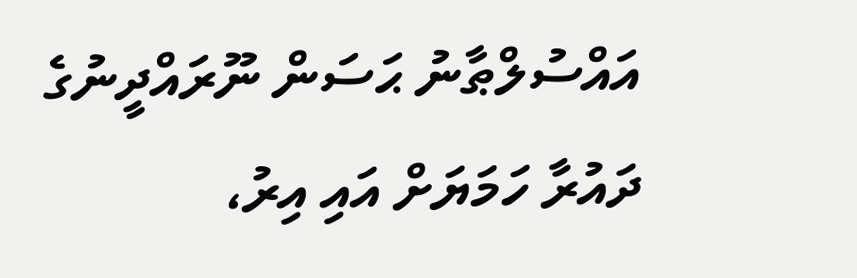އައްސުލްޠާނު ޙަސަން ނޫރައްދީނުގެ ދައުރާ ހަމަޔަށް އައި އިރު،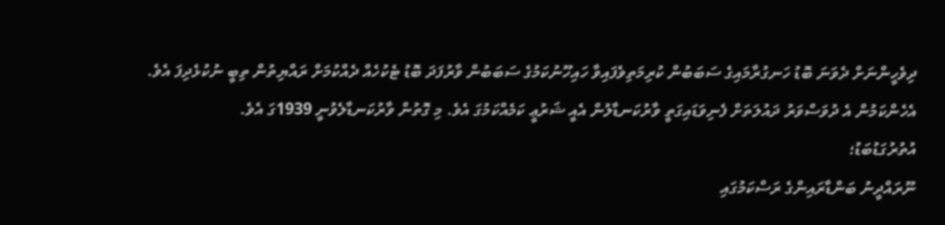ދިވެހީންނަށް ދެވަނަ ބޮޑު ހަނގުރާމައިގެ ސަބަބުން ކުރިމަތިވެފައިވާ ހައިހޫނުކަމުގެ ސަބަބުން ވާރުފަދަ ބޮޑު ޓެކުހެއް ދެއްކުމަށް ރައްޔިތުން ތިބީ ނުކުޅެދިފަ އެވެ. އެހެންކަމުން އެ ދުވަސްވަރު ދައުލަތަށް ފެނިވަޑައިގަތީ ވާރުކަނޑާލުން އެއީ ޝަރުޢީ ކަމެއްކަމުގަ އެވެ. މި ގޮތުން ވާރުކަނޑާލެވުނީ 1939ގަ އެވެ.
އުތުރުގަޑުބަޑު؛
ނޫރައްދީނު ބަންޑާރައިންގެ ރަސްކަމުގައި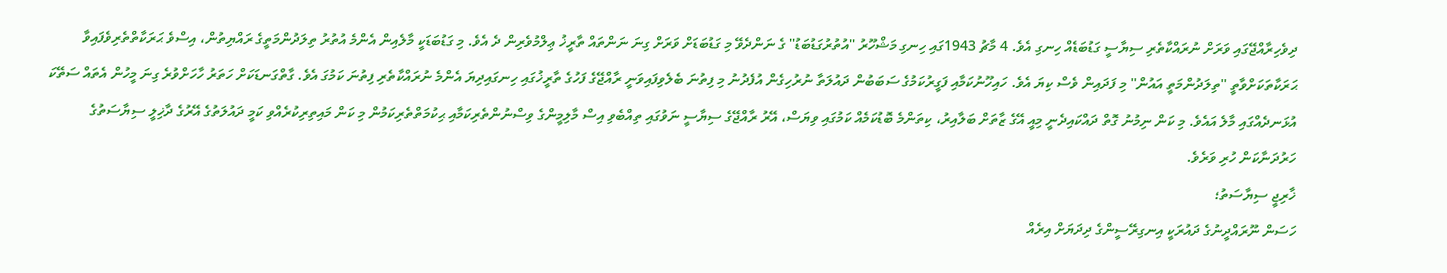ދިވެހިރާއްޖޭގައި ވަރަށް ނުރައްކާތެރި ސިޔާސީ ގަޑުބަޑެއް ހިނގި އެވެ. 4 މާޗު 1943ގައި ހިނގި މަޝްހޫރު ''އުތުރުގަޑުބަޑު'' ގެ ނަންދެވޭ މި ގަޑުބަޑަށް ވަރަށް ގިނަ ނަންތައް ތާރީޚު ޢިލްމުވެރިން ދެ އެވެ. މި ގަޑުބަޑަކީ މާލެއިން އެންމެ އުތުރު ތިލަދުންމަތީގެ ރައްޔިތުން، އިސްވެ ޙަރަކާތްތެރިވެފައިވާ ޙަރަކާތަކަށްވާތީ ''ތިލަދުންމަތީ އައުން'' މި ފަދައިން ވެސް ކިޔަ އެވެ. ހައިހޫނުކަމާއި ފަގީރުކަމުގެ ސަބަބުން ދައުލަތާ ނުރުހިގެން އުފެދުނު މި ފިތުނަ ބެލެވިފައިވަނީ ރާއްޖޭގެ ފަހުގެ ތާރީޚުގައި ހިނގައިދިޔަ އެންމެ ނުރައްކާތެރި ފިތުނަ ކަމުގަ އެވެ. ގާތްގަނޑަކަށް ހަތަރު ހާހަށްވުރެ ގިނަ މީހުން އެތައް ސަތޭކަ އުޅަނދެއްގައި މާލެ އައެވެ. މި ކަން ނިމުނު ގޮތް ދައްކައިދެނީ މިއީ އޭގެ ޒާތަށް ބަލާއިރު، ކިތަންމެ ބޮޑުކަމެއް ކަމުގައި ވިޔަސް، އޭރު ރާއްޖޭގެ ސިޔާސީ ނަވުގައި ތިއްބެވި އިސް މާލިމީންގެ ވިސްނުންތެރިކަމާއި ޙިކުމަތްތެރިކަމުން މި ކަން މައިތިރިކުރެއްވި ކަމީ ދައުލަތުގެ އޭރުގެ ދާޚިލީ ސިޔާސަތުގެ ހަރުދަނާކަން ހުރި ވަރެވެ.
ޚާރިޖީ ސިޔާސަތު؛
ހަސަން ނޫރައްދީނުގެ ދައުރަކީ އިނގިރޭސީންގެ ދިދަޔަށް އިރެއް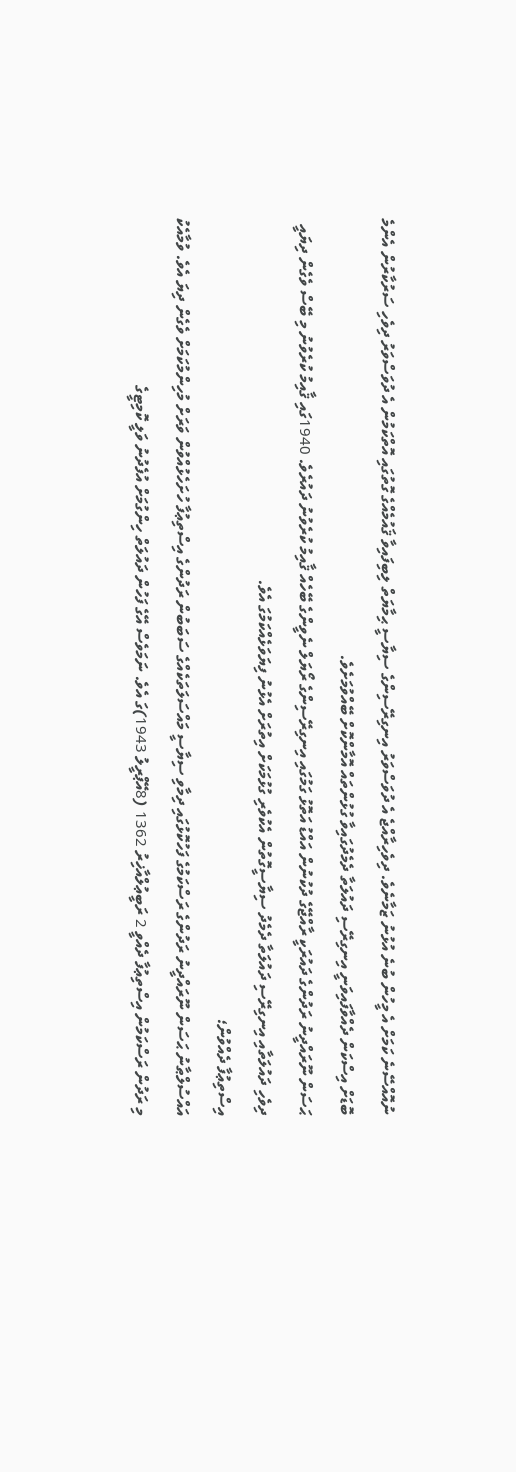ނުއޮއްސޭނެ ކަމަށް އެ މީހުން ބުނެ އުޅުނު ޒަމާނެވެ. ދިވެހިރާއްޖެ އެ ދުވަސްވަރު އިނގިރޭސިންގެ ސިޔާސީ ޙިމާޔަތް ލިބިފައިވާ ޤައުމެއްގެ ގޮތުގައި އޮތްކަމުން އެ ދުވަސްވަރު ދިވެހި ސަރުކާރުން އެންމެ ބޮޑަށް އިސްކަން ދެއްވާފައިވަނީ އިނގިރޭސި ދައުލަތާ ދެމެދުގައިވާ ގުޅުންތައް އޮމާންކޮށް ބޭއްވުމަށެވެ.
ޙަސަން ނޫރައްދީނު ރަދުންގެ ދައުރަކީ ރާއްޖޭގެ ދުކުނުން އައްޑު އަތޮޅު ގަމުގައި އިނގިރޭސިންގެ ރޯޔަލް ނެވީންގެ ބޭހެއް ޤާއިމު ކުރެވުނު ދައުރެވެ. 1940ގައި ޤާއިމު ކުރެވުނު މި ބޭސް ވެގެން ދިޔައީ ދިވެހި ދައުލަތާއި އިނގިރޭސި ދައުލަތާ ދެމެދު ސިޔާސީގޮތުން އެކުވެރި ގުޅުމަކަށް އިތުރަށް އެޅުނު ފިޔަވަޅެއްކަމުގަ އެވެ.
އިސްތިޢުފާ ދެއްވުން؛
އައްސުލްޠާނު ޙަސަން ނޫރައްދީނު ރަދުންގެ ރަސްކަމުގެ ފަހުކޮޅުގައި ދިމާވި ސިޔާސީ މައްސަލަތަކެއްގެ ސަބަބުން ރަދުންގެ އިސްތިޢުފާ ހުށަހެޅުއްވުން ވަރަށް މުހިންމުކަމަށް ވެގެން ދިޔަ އެވެ. ވުމާއެކު މި ރަދުން ރަސްކަމުން އިސްތިޢުފާ ދެއްވީ 2 ރަބީޢުލްއާޚިރު 1362 (8އޭޕްރީލު 1943)ގަ އެވެ. ނަމަވެސް އޭގެ ފަހުން ދައުލަތް ހިންގުމަށް އުފެދުނު ވަލީ ކޮމިޓީގެ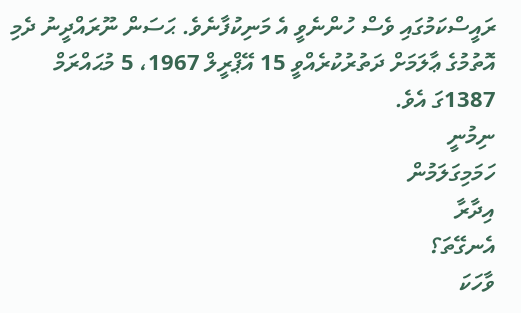ރައީސްކަމުގައި ވެސް ހުންނެވީ އެ މަނިކުފާނެވެ. ޙަސަން ނޫރައްދީނު ދެމި އޮތުމުގެ ޢާލަމަށް ދަތުރުކުރެއްވީ 15 އޭޕްރީލް 1967، 5 މުޙައްރަމް 1387ގަ އެވެ.
ނިމުނީ
ހަމަމިގަލަމުން
އިދާރާ
އެނގޭތަ؟
ވާހަކަ